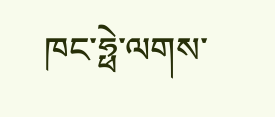ཁང་ཧྥེ་ལགས་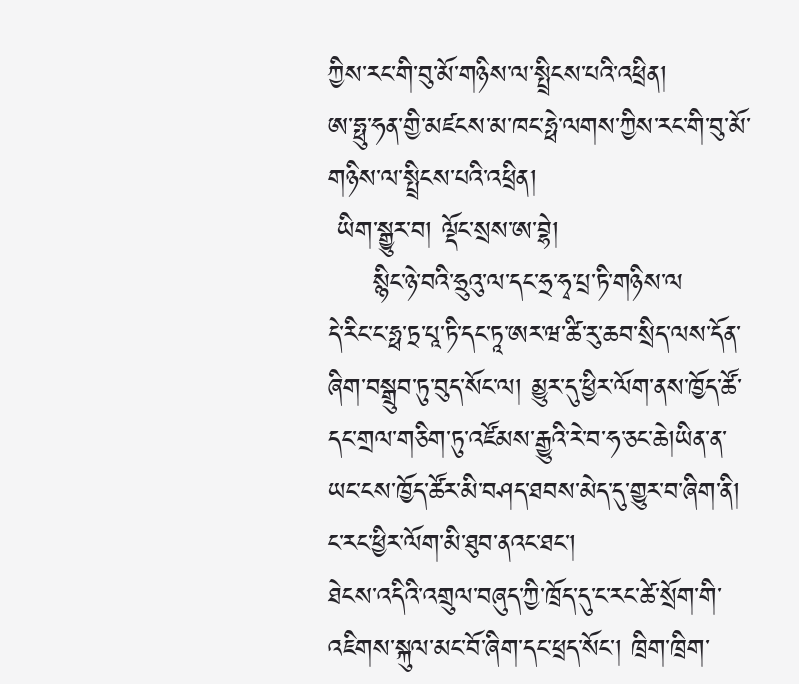ཀྱིས་རང་གི་བུ་མོ་གཉིས་ལ་སྤྲིངས་པའི་འཕྲིན།
ཨ་ཧྥུ་ཧན་གྱི་མཛངས་མ་ཁང་ཧྥེ་ལགས་ཀྱིས་རང་གི་བུ་མོ་གཉིས་ལ་སྤྲིངས་པའི་འཕྲིན།
 ཡིག་སྒྱུར་བ། ལྡོང་སྲས་ཨ་བྷེ།
     སྙིང་ཉེ་བའི་ཧྲུའུ་ལ་དང་ཧྲ་ཧྭ་པྲ་ཏི་གཉིས་ལ
དེ་རིང་ང་ཧྥ་ཏྲ་པཱ་ཏི་དང་ཏཱ་ཨར་ཝ་ཚི་རུ་ཆབ་སྲིད་ལས་དོན་ཞིག་བསྒྲུབ་ཏུ་བུད་སོང་ལ། མྱུར་དུ་ཕྱིར་ལོག་ནས་ཁྱོད་ཚོ་དང་གྲལ་གཅིག་ཏུ་འཛོམས་རྒྱུའི་རེ་བ་ཧ་ཅང་ཆེ།ཡིན་ན་ཡང་ངས་ཁྱོད་ཚོར་མི་བཤད་ཐབས་མེད་དུ་གྱུར་བ་ཞིག་ནི། ང་རང་ཕྱིར་ལོག་མི་ཐུབ་ནའང་ཐང་།
ཐེངས་འདིའི་འགྲུལ་བཞུད་ཀྱི་ཁྲོད་དུ་ང་རང་ཚེ་སྲོག་གི་འཇིགས་སྐུལ་མང་བོ་ཞིག་དང་ཕྲད་སོང་། ཁྲིག་ཁྲིག་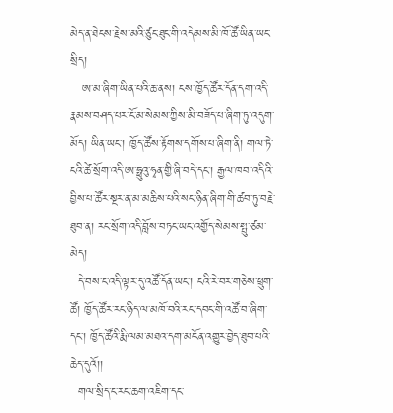མེད་ན་ཐེངས་རྗེས་མའི་ཙུང་ཐུང་གི་འདེམས་མི་ཁོ་ཚོ་ཡིན་ཡང་སྲིད།
   ཨ་མ་ཞིག་ཡིན་པའི་ཆ་ནས། ངས་ཁྱོད་ཚོར་དོན་དག་འདི་རྣམས་བཤད་པར་ངོ་མ་སེམས་ཀྱིས་མི་བཟོད་པ་ཞིག་ཏུ་འདུག་མོད། ཡིན་ཡང་། ཁྱོད་ཚོས་རྟོགས་དགོས་པ་ཞིག་ནི། གལ་ཏེ་ངའི་ཚེ་སྲོག་འདི་ཨ་ཧྥུའུ་ཧྭན་གྱི་ཞི་བདེ་དང་། རྒྱལ་ཁབ་འདིའི་བྱིས་པ་ཚོར་སྔར་ན་མ་མཆིས་པའི་སང་ཉིན་ཞིག་གི་ཚབ་ཏུ་བརྗེ་ཐུབ་ན། རང་སྲོག་འདི་བློས་བཏང་ཡང་འགྱོད་སེམས་སྤུ་ཙམ་མེད།
  དེ་བས་ང་འདི་ལྟར་དུ་འཚོ་དོན་ཡང་། ངའི་རེ་བར་གཅེས་ཕྲུག་ཚོ། ཁྱོད་ཚོར་རང་ཉིད་ལ་མཁོ་བའི་རང་དབང་གི་འཚོ་བ་ཞིག་དང་། ཁྱོད་ཚོའི་རྨི་ལམ་མཐའ་དག་མངོན་འགྱུར་བྱེད་ཐུབ་པའི་ཆེད་དུའོ།།
  གལ་སྲིད་ང་རང་ཆག་འཇིག་དང་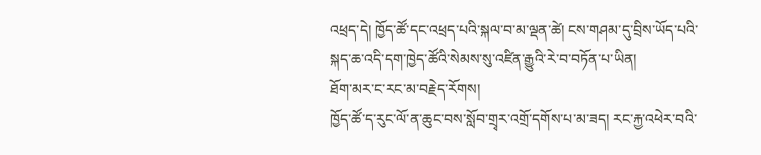འཕྲད་དེ། ཁྱོད་ཚོ་དང་འཕྲད་པའི་སྐལ་བ་མ་ལྡན་ཚེ། ངས་གཤམ་དུ་བྲིས་ཡོད་པའི་སྐད་ཆ་འདི་དག་ཁྱེད་ཚོའི་སེམས་སུ་འཛིན་རྒྱུའི་རེ་བ་བཏོན་པ་ཡིན།
ཐོག་མར་ང་རང་མ་བརྗེད་རོགས།
ཁྱོད་ཚོ་ད་རུང་ལོ་ན་ཆུང་བས་སློབ་གྲྭར་འགྲོ་དགོས་པ་མ་ཟད། རང་རྐྱ་འཕེར་བའི་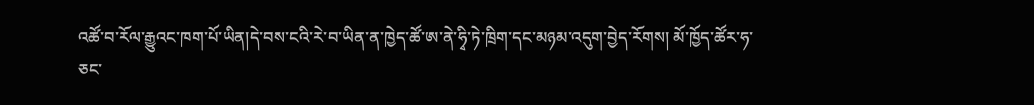འཚོ་བ་རོལ་རྒྱུའང་ཁག་པོ་ཡིན།དེ་བས་ངའི་རེ་བ་ཡིན་ན་ཁྱེད་ཚོ་ཨ་ནེ་ཧྭི་ཏེ་ཁྲིག་དང་མཉམ་འདུག་བྱེད་རོགས། མོ་ཁྱོད་ཚོར་ཧ་ཅང་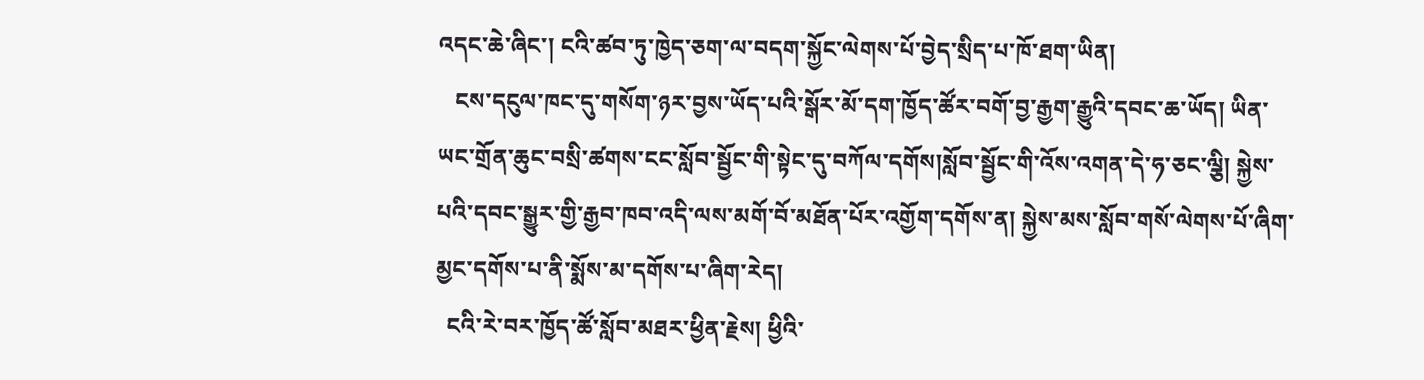འདང་ཆེ་ཞིང་། ངའི་ཚབ་ཏུ་ཁྱེད་ཅག་ལ་བདག་སྐྱོང་ལེགས་པོ་བྱེད་སྲིད་པ་ཁོ་ཐག་ཡིན།
   ངས་དངུལ་ཁང་དུ་གསོག་ཉར་བྱས་ཡོད་པའི་སྒོར་མོ་དག་ཁྱོད་ཚོར་བགོ་བྱ་རྒྱག་རྒྱུའི་དབང་ཆ་ཡོད། ཡིན་ཡང་གྲོན་ཆུང་བསྲི་ཚགས་ངང་སློབ་སྦྱོང་གི་སྟེང་དུ་བཀོལ་དགོས།སློབ་སྦྱོང་གི་འོས་འགན་དེ་ཧ་ཅང་ལྕི། སྐྱེས་པའི་དབང་སྒྱུར་གྱི་རྒྱབ་ཁབ་འདི་ལས་མགོ་བོ་མཐོན་པོར་འགྱོག་དགོས་ན། སྐྱེས་མས་སློབ་གསོ་ལེགས་པོ་ཞིག་མྱང་དགོས་པ་ནི་སྨོས་མ་དགོས་པ་ཞིག་རེད།
  ངའི་རེ་བར་ཁྱོད་ཚོ་སློབ་མཐར་ཕྱིན་རྗེས། ཕྱིའི་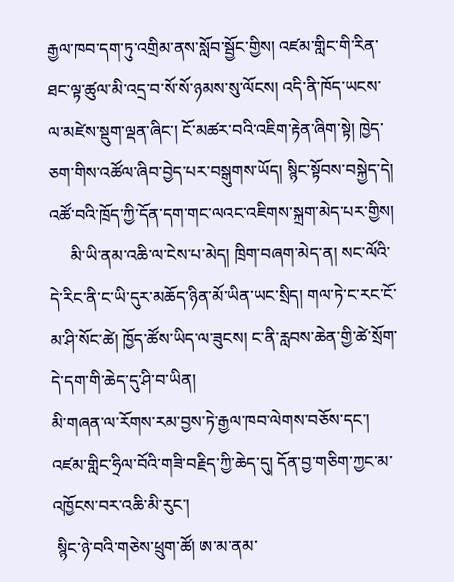རྒྱལ་ཁབ་དག་ཏུ་འགྲིམ་ནས་སློབ་སྦྱོང་གྱིས། འཛམ་གླིང་གི་རིན་ཐང་ལྟ་ཚུལ་མི་འདྲ་བ་སོ་སོ་ཉམས་སུ་ལོངས། འདི་ནི་ཁོད་ཡངས་ལ་མཛེས་སྡུག་ལྡན་ཞིང་། ངོ་མཚར་བའི་འཇིག་རྟེན་ཞིག་སྟེ། ཁྱེད་ཅག་གིས་འཚོལ་ཞིབ་བྱེད་པར་བསྒུགས་ཡོད། སྙིང་སྟོབས་བསྐྱེད་དེ། འཚོ་བའི་ཁྲོད་ཀྱི་དོན་དག་གང་ལའང་འཇིགས་སྐྲག་མེད་པར་གྱིས།
     མི་ཡི་ནམ་འཆི་ལ་ངེས་པ་མེད། ཁྲིག་བཞག་མེད་ན། སང་ལོའི་དེ་རིང་ནི་ང་ཡི་དུར་མཆོད་ཉིན་མོ་ཡིན་ཡང་སྲིད། གལ་ཏེ་ང་རང་ངོ་མ་ཤི་སོང་ཚེ། ཁྱོད་ཚོས་ཡིད་ལ་ཟུངས། ང་ནི་རླབས་ཆེན་གྱི་ཚེ་སྲོག་དེ་དག་གི་ཆེད་དུ་ཤི་བ་ཡིན།
མི་གཞན་ལ་རོགས་རམ་བྱས་ཏེ་རྒྱལ་ཁབ་ལེགས་བཅོས་དང་། འཛམ་གླིང་ཧྲིལ་བོའི་གཟི་བརྗིད་ཀྱི་ཆེད་དུ། དོན་བྱ་གཅིག་ཀྱང་མ་འཁྱོངས་བར་འཆི་མི་རུང་།
 སྙིང་ཉེ་བའི་གཅེས་ཕྲུག་ཚོ། ཨ་མ་ནམ་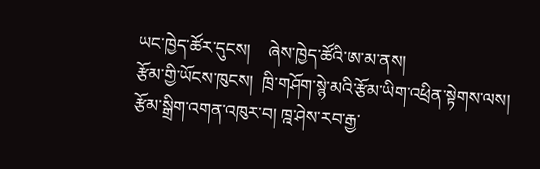ཡང་ཁྱེད་ཚོར་དུངས།    ཞེས་ཁྱེད་ཚོའི་ཨ་མ་ནས།
རྩོམ་གྱི་ཡོངས་ཁུངས།  ཁྲི་གཤོག་སྙེ་མའི་རྩོམ་ཡིག་འཕྲིན་སྟེགས་ལས།
རྩོམ་སྒྲིག་འགན་འཁུར་བ། ཁྰ་ཤེས་རབ་རྒྱ་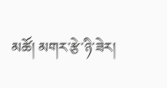མཚོ། མགར་རྩེ་ཉི་ཟེར།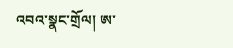འབའ་སྣང་གྲོལ། ཨ་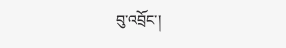བུ་འབྲོང་།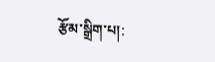རྩོམ་སྒྲིག་པ།: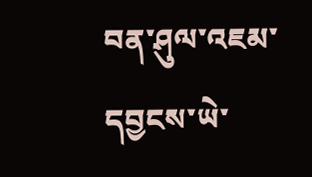བན་ཤུལ་འཇམ་དབྱངས་ཡེ་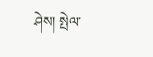ཤེས། སྤེལ་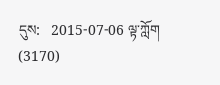དུས:   2015-07-06 ལྟ་ཀློག (3170)